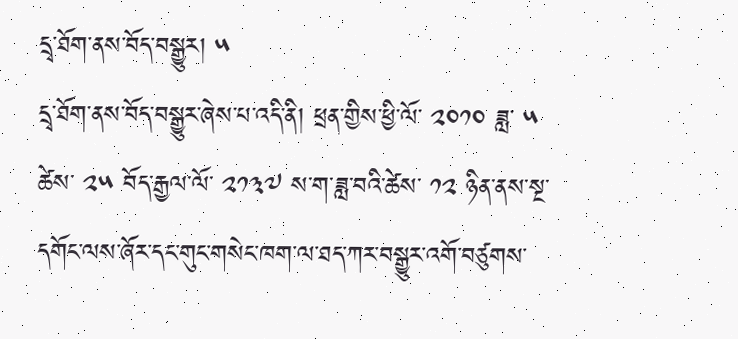དྲྭ་ཐོག་ནས་བོད་བསྒྱུར། ༥
དྲྭ་ཐོག་ནས་བོད་བསྒྱུར་ཞེས་པ་འདི་ནི། ཕྲན་གྱིས་ཕྱི་ལོ་ ༢༠༡༠ ཟླ་ ༥ ཚེས་ ༢༥ བོད་རྒྱལ་ལོ་ ༢༡༣༧ ས་ག་ཟླ་བའི་ཚེས་ ༡༢ ཉིན་ནས་སྔ་དགོང་ལས་ཞོར་དང་གུང་གསེང་ཁག་ལ་ཐད་ཀར་བསྒྱུར་འགོ་བཙུགས་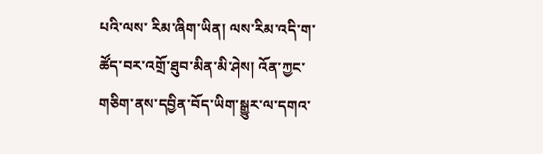པའི་ལས་ རིམ་ཞིག་ཡིན། ལས་རིམ་འདི་ག་ཚོད་བར་འགྲོ་ཐུབ་མིན་མི་ཤེས། འོན་ཀྱང་གཅིག་ནས་དབྱིན་བོད་ཡིག་སྒྱུར་ལ་དགའ་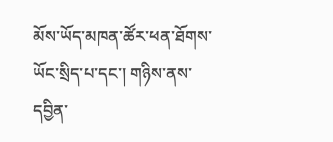མོས་ཡོད་མཁན་ཚོར་ཕན་ཐོགས་ཡོང་སྲིད་པ་དང་། གཉིས་ནས་དབྱིན་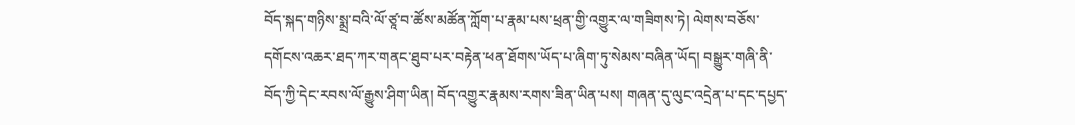བོད་སྐད་གཉིས་སྨྲ་བའི་ལོ་ཙཱ་བ་ཚོས་མཚོན་ཀློག་པ་རྣམ་པས་ཕྲན་གྱི་འགྱུར་ལ་གཟིགས་ཏེ། ལེགས་བཅོས་དགོངས་འཆར་ཐད་ཀར་གནང་ཐུབ་པར་བརྟེན་ཕན་ཐོགས་ཡོད་པ་ཞིག་ཏུ་སེམས་བཞིན་ཡོད། བསྒྱུར་གཞི་ནི་བོད་ཀྱི་དེང་རབས་ལོ་རྒྱུས་ཤིག་ཡིན། བོད་འགྱུར་རྣམས་རགས་ཟིན་ཡིན་པས། གཞན་དུ་ལུང་འདྲེན་པ་དང་དཔྱད་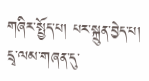གཞིར་སྤྱོད་པ། པར་སྐྲུན་བྱེད་པ། དྲྭ་ལམ་གཞན་དུ་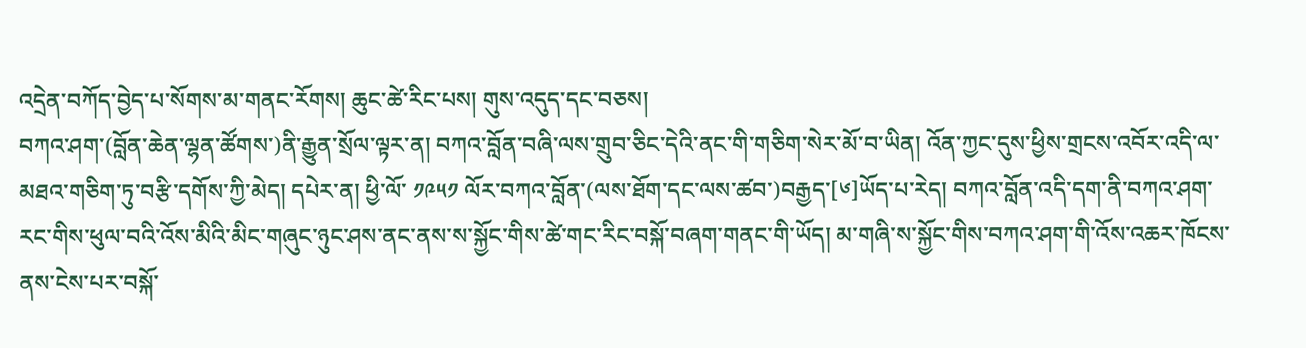འདྲེན་བཀོད་བྱེད་པ་སོགས་མ་གནང་རོགས། ཆུང་ཚེ་རིང་པས། གུས་འདུད་དང་བཅས།
བཀའ་ཤག་(བློན་ཆེན་ལྷན་ཚོགས་)ནི་རྒྱུན་སྲོལ་ལྟར་ན། བཀའ་བློན་བཞི་ལས་གྲུབ་ཅིང་དེའི་ནང་གི་གཅིག་སེར་མོ་བ་ཡིན། འོན་ཀྱང་དུས་ཕྱིས་གྲངས་འབོར་འདི་ལ་མཐའ་གཅིག་ཏུ་བརྩི་དགོས་ཀྱི་མེད། དཔེར་ན། ཕྱི་ལོ་ ༡༩༥༡ ལོར་བཀའ་བློན་(ལས་ཐོག་དང་ལས་ཚབ་)བརྒྱད་[༦]ཡོད་པ་རེད། བཀའ་བློན་འདི་དག་ནི་བཀའ་ཤག་རང་གིས་ཕུལ་བའི་འོས་མིའི་མིང་གཞུང་ཉུང་ཤས་ནང་ནས་ས་སྐྱོང་གིས་ཚེ་གང་རིང་བསྐོ་བཞག་གནང་གི་ཡོད། མ་གཞི་ས་སྐྱོང་གིས་བཀའ་ཤག་གི་འོས་འཆར་ཁོངས་ནས་ངེས་པར་བསྐོ་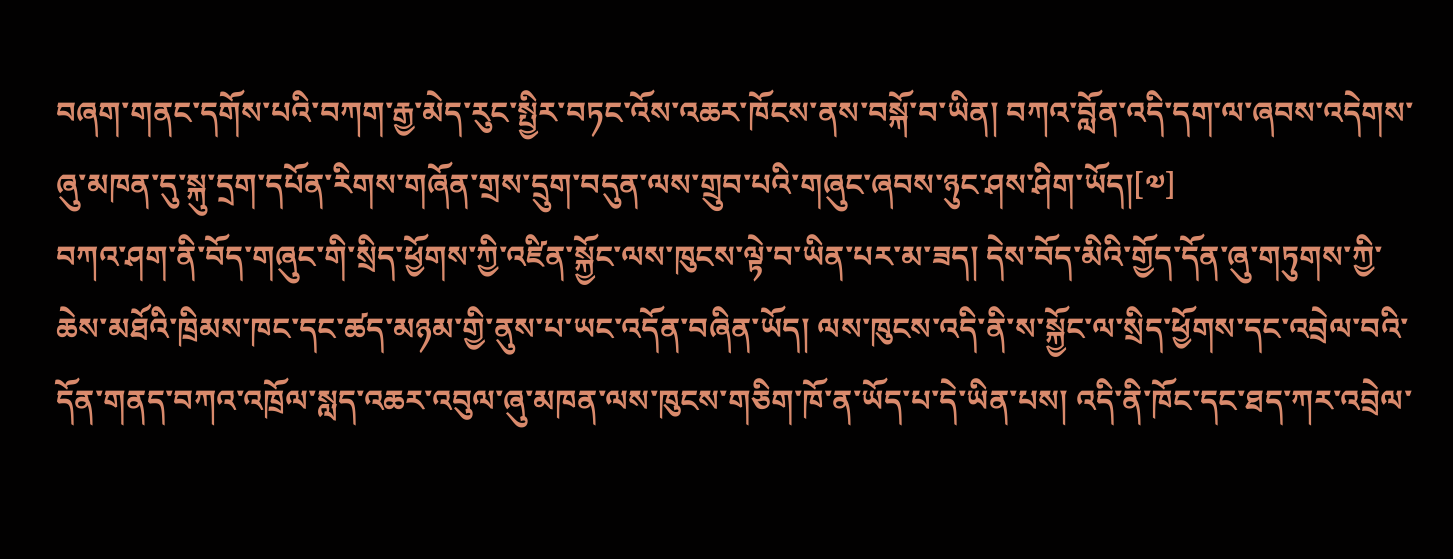བཞག་གནང་དགོས་པའི་བཀག་རྒྱ་མེད་རུང་སྤྱིར་བཏང་འོས་འཆར་ཁོངས་ནས་བསྐོ་བ་ཡིན། བཀའ་བློན་འདི་དག་ལ་ཞབས་འདེགས་ཞུ་མཁན་དུ་སྐུ་དྲག་དཔོན་རིགས་གཞོན་གྲས་དྲུག་བདུན་ལས་གྲུབ་པའི་གཞུང་ཞབས་ཉུང་ཤས་ཤིག་ཡོད།[༧]
བཀའ་ཤག་ནི་བོད་གཞུང་གི་སྲིད་ཕྱོགས་ཀྱི་འཛིན་སྐྱོང་ལས་ཁུངས་ལྟེ་བ་ཡིན་པར་མ་ཟད། དེས་བོད་མིའི་གྱོད་དོན་ཞུ་གཏུགས་ཀྱི་ཆེས་མཐོའི་ཁྲིམས་ཁང་དང་ཚད་མཉམ་གྱི་ནུས་པ་ཡང་འདོན་བཞིན་ཡོད། ལས་ཁུངས་འདི་ནི་ས་སྐྱོང་ལ་སྲིད་ཕྱོགས་དང་འབྲེལ་བའི་དོན་གནད་བཀའ་འཁྲོལ་སླད་འཆར་འབུལ་ཞུ་མཁན་ལས་ཁུངས་གཅིག་ཁོ་ན་ཡོད་པ་དེ་ཡིན་པས། འདི་ནི་ཁོང་དང་ཐད་ཀར་འབྲེལ་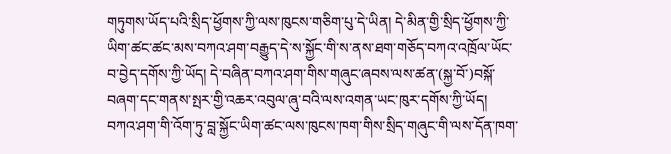གཏུགས་ཡོད་པའི་སྲིད་ཕྱོགས་ཀྱི་ལས་ཁུངས་གཅིག་པུ་དེ་ཡིན། དེ་མིན་གྱི་སྲིད་ཕྱོགས་ཀྱི་ཡིག་ཚང་ཚང་མས་བཀའ་ཤག་བརྒྱུད་དེ་ས་སྐྱོང་གི་ས་ནས་ཐག་གཅོད་བཀའ་འཁྲོལ་ཡོང་བ་བྱེད་དགོས་ཀྱི་ཡོད། དེ་བཞིན་བཀའ་ཤག་གིས་གཞུང་ཞབས་ལས་ཚན་(སྐྱ་བོ་)བསྐོ་བཞག་དང་གནས་སྤར་གྱི་འཆར་འབུལ་ཞུ་བའི་ལས་འགན་ཡང་ཁུར་དགོས་ཀྱི་ཡོད།
བཀའ་ཤག་གི་འོག་ཏུ་བླ་སྐྱོང་ཡིག་ཚང་ལས་ཁུངས་ཁག་གིས་སྲིད་གཞུང་གི་ལས་དོན་ཁག་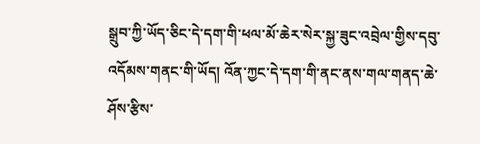སྒྲུབ་ཀྱི་ཡོད་ཅིང་དེ་དག་གི་ཕལ་མོ་ཆེར་སེར་སྐྱ་ཟུང་འབྲེལ་གྱིས་དབུ་འདོམས་གནང་གི་ཡོད། འོན་ཀྱང་དེ་དག་གི་ནང་ནས་གལ་གནད་ཆེ་ཤོས་རྩིས་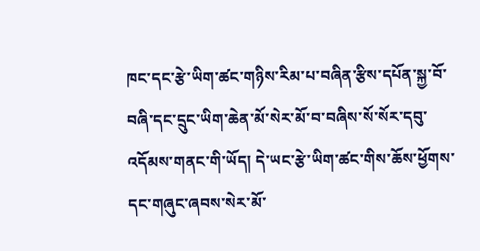ཁང་དང་རྩེ་ཡིག་ཚང་གཉིས་རིམ་པ་བཞིན་རྩིས་དཔོན་སྐྱ་བོ་བཞི་དང་དྲུང་ཡིག་ཆེན་མོ་སེར་མོ་བ་བཞིས་སོ་སོར་དབུ་འདོམས་གནང་གི་ཡོད། དེ་ཡང་རྩེ་ཡིག་ཚང་གིས་ཆོས་ཕྱོགས་དང་གཞུང་ཞབས་སེར་མོ་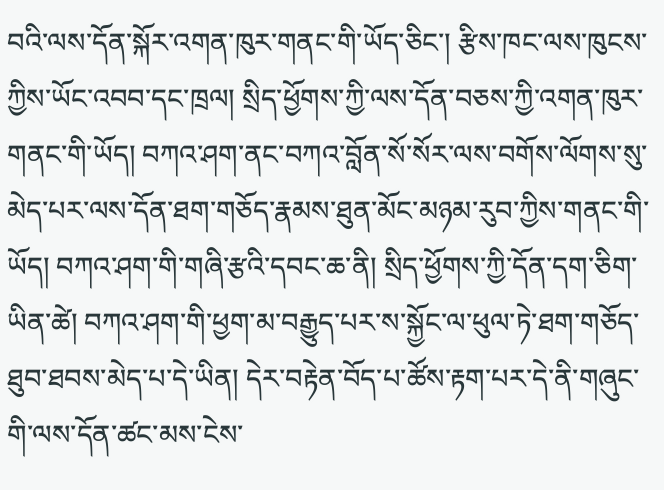བའི་ལས་དོན་སྐོར་འགན་ཁུར་གནང་གི་ཡོད་ཅིང་། རྩིས་ཁང་ལས་ཁུངས་ཀྱིས་ཡོང་འབབ་དང་ཁྲལ། སྲིད་ཕྱོགས་ཀྱི་ལས་དོན་བཅས་ཀྱི་འགན་ཁུར་གནང་གི་ཡོད། བཀའ་ཤག་ནང་བཀའ་བློན་སོ་སོར་ལས་བགོས་ལོགས་སུ་མེད་པར་ལས་དོན་ཐག་གཅོད་རྣམས་ཐུན་མོང་མཉམ་རུབ་ཀྱིས་གནང་གི་ཡོད། བཀའ་ཤག་གི་གཞི་རྩའི་དབང་ཆ་ནི། སྲིད་ཕྱོགས་ཀྱི་དོན་དག་ཅིག་ཡིན་ཚེ། བཀའ་ཤག་གི་ཕྱག་མ་བརྒྱུད་པར་ས་སྐྱོང་ལ་ཕུལ་ཏེ་ཐག་གཅོད་ཐུབ་ཐབས་མེད་པ་དེ་ཡིན། དེར་བརྟེན་བོད་པ་ཚོས་རྟག་པར་དེ་ནི་གཞུང་གི་ལས་དོན་ཚང་མས་ངེས་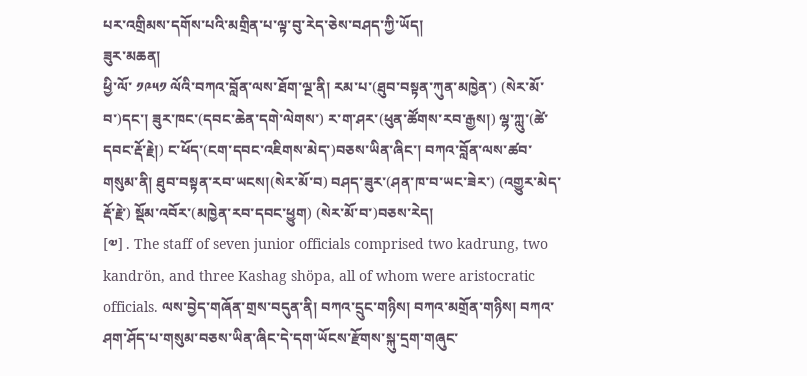པར་འགྲིམས་དགོས་པའི་མགྲིན་པ་ལྟ་བུ་རེད་ཅེས་བཤད་ཀྱི་ཡོད།
ཟུར་མཆན།
ཕྱི་ལོ་ ༡༩༥༡ ལོའི་བཀའ་བློན་ལས་ཐོག་ལྔ་ནི། རམ་པ་(ཐུབ་བསྟན་ཀུན་མཁྱེན་) (སེར་མོ་བ་)དང་། ཟུར་ཁང་(དབང་ཆེན་དགེ་ལེགས་) ར་ག་ཤར་(ཕུན་ཚོགས་རབ་རྒྱས།) ལྷ་ཀླུ་(ཚེ་དབང་རྡོ་རྗེ།) ང་ཕོད་(ངག་དབང་འཇིགས་མེད་)བཅས་ཡིན་ཞིང་། བཀའ་བློན་ལས་ཚབ་གསུམ་ནི། ཐུབ་བསྟན་རབ་ཡངས།(སེར་མོ་བ) བཤད་ཟུར་(ཤན་ཁ་བ་ཡང་ཟེར་) (འགྱུར་མེད་རྡོ་རྗེ་) སྡོམ་འབོར་(མཁྱེན་རབ་དབང་ཕྱུག) (སེར་མོ་བ་)བཅས་རེད།
[༧] . The staff of seven junior officials comprised two kadrung, two kandrön, and three Kashag shöpa, all of whom were aristocratic officials. ལས་བྱེད་གཞོན་གྲས་བདུན་ནི། བཀའ་དྲུང་གཉིས། བཀའ་མགྲོན་གཉིས། བཀའ་ཤག་ཤོད་པ་གསུམ་བཅས་ཡིན་ཞིང་དེ་དག་ཡོངས་རྫོགས་སྐུ་དྲག་གཞུང་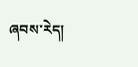ཞབས་རེད།